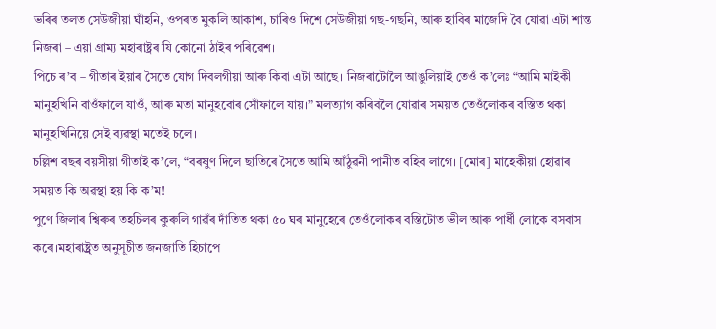ভৰিৰ তলত সেউজীয়া ঘাঁহনি, ওপৰত মুকলি আকাশ, চাৰিও দিশে সেউজীয়া গছ-গছনি, আৰু হাবিৰ মাজেদি বৈ যোৱা এটা শান্ত নিজৰা – এয়া গ্ৰাম্য মহাৰাষ্ট্ৰৰ যি কোনো ঠাইৰ পৰিৱেশ।
পিচে ৰ’ব – গীতাৰ ইয়াৰ সৈতে যোগ দিবলগীয়া আৰু কিবা এটা আছে। নিজৰাটোলৈ আঙুলিয়াই তেওঁ ক’লেঃ “আমি মাইকী মানুহখিনি বাওঁফালে যাওঁ, আৰু মতা মানুহবোৰ সোঁফালে যায়।” মলত্যাগ কৰিবলৈ যোৱাৰ সময়ত তেওঁলোকৰ বস্তিত থকা মানুহখিনিয়ে সেই ব্যৱস্থা মতেই চলে।
চল্লিশ বছৰ বয়সীয়া গীতাই ক’লে, “বৰষুণ দিলে ছাতিৰে সৈতে আমি আঁঠুৱনী পানীত বহিব লাগে। [মোৰ] মাহেকীয়া হোৱাৰ সময়ত কি অৱস্থা হয় কি ক’ম!
পুণে জিলাৰ শ্বিৰুৰ তহচিলৰ কুৰুলি গাৱঁৰ দাঁতিত থকা ৫০ ঘৰ মানুহেৰে তেওঁলোকৰ বস্তিটোত ভীল আৰু পাৰ্ধী লোকে বসবাস কৰে।মহাৰাষ্ট্ৰ্ৰ্ত অনুসূচীত জনজাতি হিচাপে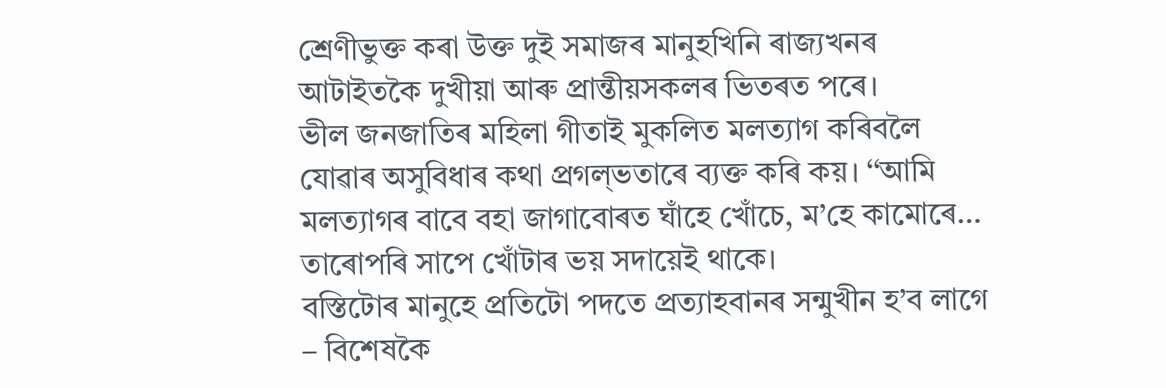শ্ৰেণীভুক্ত কৰা উক্ত দুই সমাজৰ মানুহখিনি ৰাজ্যখনৰ আটাইতকৈ দুখীয়া আৰু প্ৰান্তীয়সকলৰ ভিতৰত পৰে।
ভীল জনজাতিৰ মহিলা গীতাই মুকলিত মলত্যাগ কৰিবলৈ যোৱাৰ অসুবিধাৰ কথা প্ৰগল্ভতাৰে ব্যক্ত কৰি কয়। ‘‘আমি মলত্যাগৰ বাবে বহা জাগাবোৰত ঘাঁহে খোঁচে, ম’হে কামোৰে… তাৰোপৰি সাপে খোঁটাৰ ভয় সদায়েই থাকে।
বস্তিটোৰ মানুহে প্ৰতিটো পদতে প্ৰত্যাহবানৰ সন্মুখীন হ’ব লাগে – বিশেষকৈ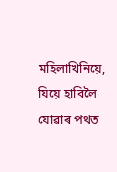মহিলাখিনিয়ে, যিয়ে হাবিলৈ যোৱাৰ পথত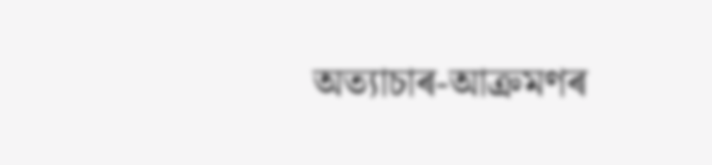অত্যাচাৰ-আক্ৰমণৰ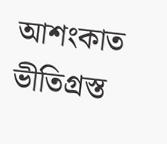আশংকাত ভীতিগ্ৰস্ত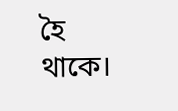হৈ থাকে।